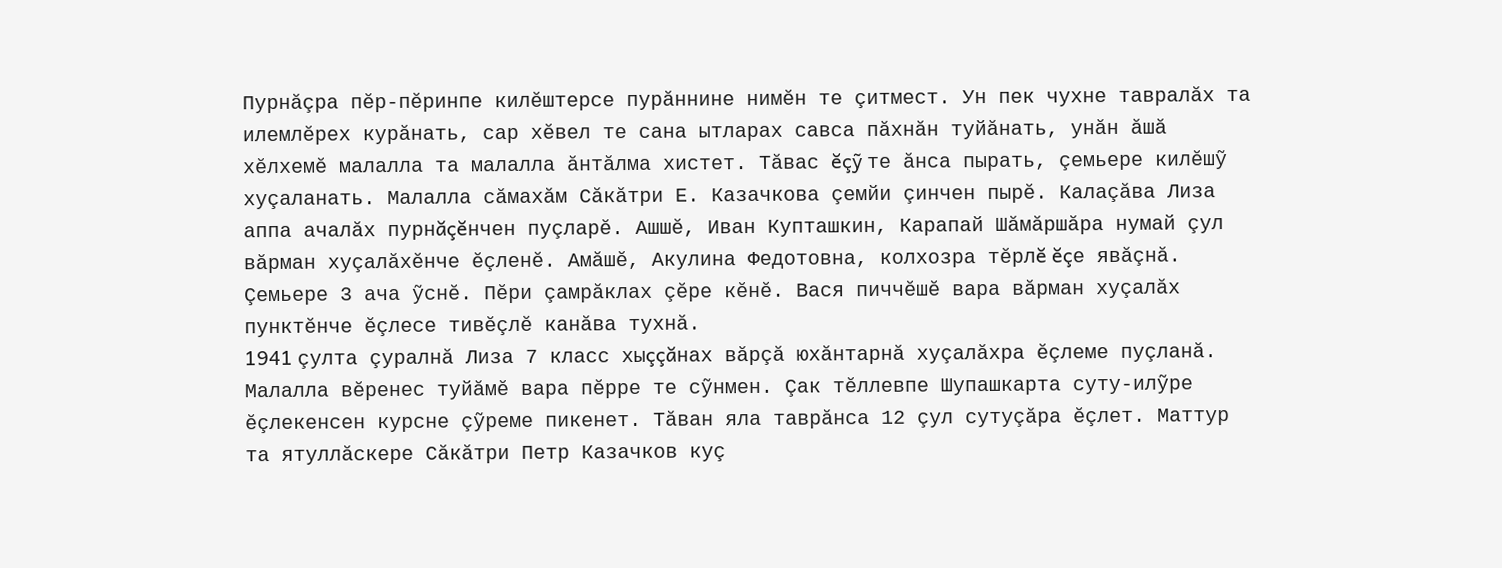Пурнăçра пĕр-пĕринпе килĕштерсе пурăннине нимĕн те çитмест. Ун пек чухне тавралăх та илемлĕрех курăнать, сар хĕвел те сана ытларах савса пăхнăн туйăнать, унăн ăшă хĕлхемĕ малалла та малалла ăнтăлма хистет. Тăвас ĕçỹ те ăнса пырать, çемьере килĕшỹ хуçаланать. Малалла сăмахăм Сăкăтри Е. Казачкова çемйи çинчен пырĕ. Калаçăва Лиза аппа ачалăх пурнăçĕнчен пуçларĕ. Ашшĕ, Иван Купташкин, Карапай Шăмăршăра нумай çул вăрман хуçалăхĕнче ĕçленĕ. Амăшĕ, Акулина Федотовна, колхозра тĕрлĕ ĕçе явăçнă. Çемьере 3 ача ỹснĕ. Пĕри çамрăклах çĕре кĕнĕ. Вася пиччĕшĕ вара вăрман хуçалăх пунктĕнче ĕçлесе тивĕçлĕ канăва тухнă.
1941 çулта çуралнă Лиза 7 класс хыççăнах вăрçă юхăнтарнă хуçалăхра ĕçлеме пуçланă.
Малалла вĕренес туйăмĕ вара пĕрре те сỹнмен. Çак тĕллевпе Шупашкарта суту-илỹре ĕçлекенсен курсне çỹреме пикенет. Тăван яла таврăнса 12 çул сутуçăра ĕçлет. Маттур та ятуллăскере Сăкăтри Петр Казачков куç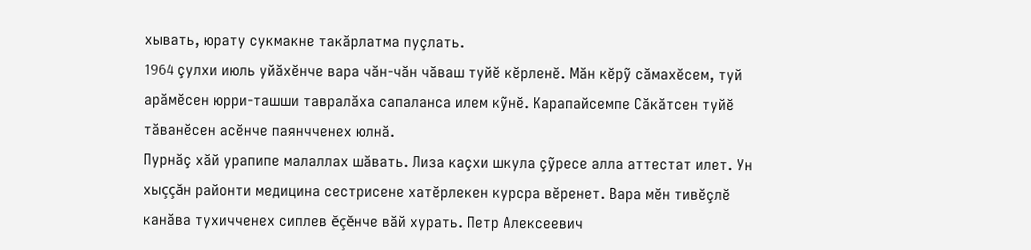хывать, юрату сукмакне такăрлатма пуçлать.
1964 çулхи июль уйăхĕнче вара чăн-чăн чăваш туйĕ кĕрленĕ. Мăн кĕрỹ сăмахĕсем, туй арăмĕсен юрри-ташши тавралăха сапаланса илем кỹнĕ. Карапайсемпе Сăкăтсен туйĕ тăванĕсен асĕнче паянчченех юлнă.
Пурнăç хăй урапипе малаллах шăвать. Лиза каçхи шкула çỹресе алла аттестат илет. Ун хыççăн районти медицина сестрисене хатĕрлекен курсра вĕренет. Вара мĕн тивĕçлĕ канăва тухичченех сиплев ĕçĕнче вăй хурать. Петр Алексеевич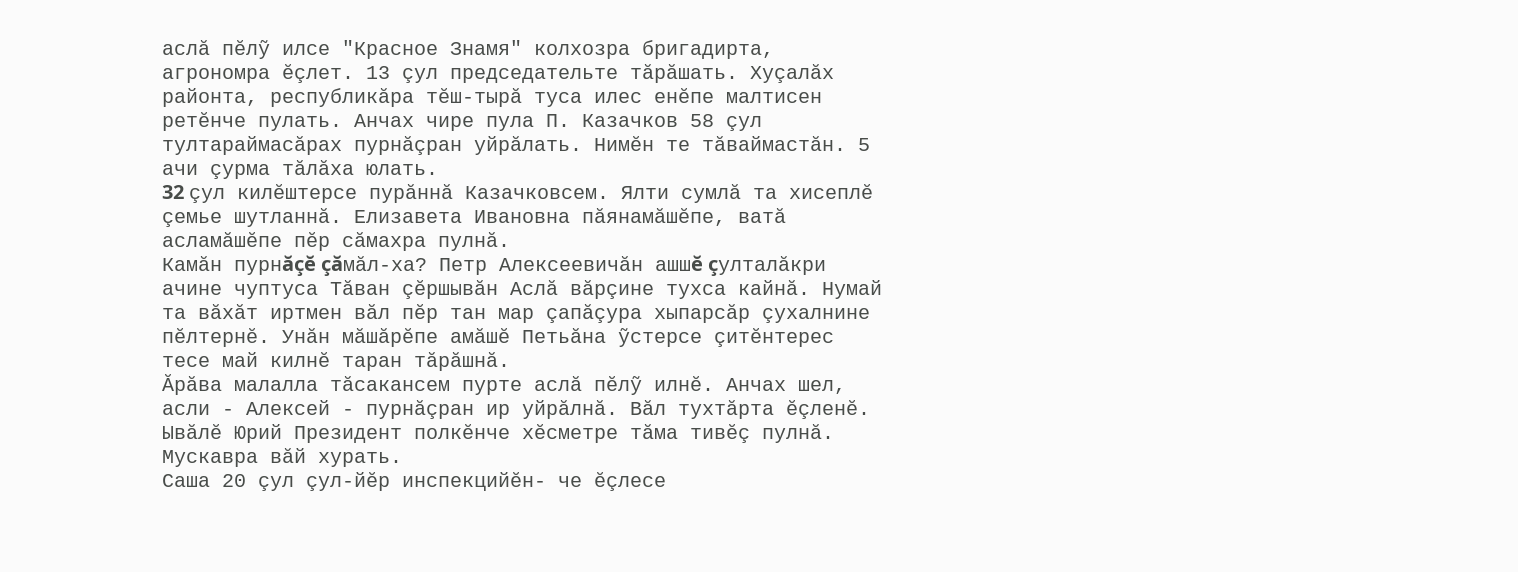аслă пĕлỹ илсе "Красное Знамя" колхозра бригадирта, агрономра ĕçлет. 13 çул председательте тăрăшать. Хуçалăх районта, республикăра тĕш-тырă туса илес енĕпе малтисен ретĕнче пулать. Анчах чире пула П. Казачков 58 çул тултараймасăрах пурнăçран уйрăлать. Нимĕн те тăваймастăн. 5 ачи çурма тăлăха юлать.
32 çул килĕштерсе пурăннă Казачковсем. Ялти сумлă та хисеплĕ çемье шутланнă. Елизавета Ивановна пăянамăшĕпе, ватă асламăшĕпе пĕр сăмахра пулнă.
Камăн пурнăçĕ çăмăл-ха? Петр Алексеевичăн ашшĕ çулталăкри ачине чуптуса Тăван çĕршывăн Аслă вăрçине тухса кайнă. Нумай та вăхăт иртмен вăл пĕр тан мар çапăçура хыпарсăр çухалнине пĕлтернĕ. Унăн мăшăрĕпе амăшĕ Петьăна ỹстерсе çитĕнтерес тесе май килнĕ таран тăрăшнă.
Ăрăва малалла тăсакансем пурте аслă пĕлỹ илнĕ. Анчах шел, асли - Алексей - пурнăçран ир уйрăлнă. Вăл тухтăрта ĕçленĕ. Ывăлĕ Юрий Президент полкĕнче хĕсметре тăма тивĕç пулнă. Мускавра вăй хурать.
Саша 20 çул çул-йĕр инспекцийĕн- че ĕçлесе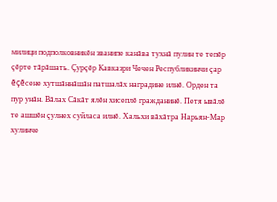милици подполковникĕн званипе канăва тухнă пулин те тепĕр çĕрте тăрăшать. Çурçĕр Кавказри Чечен Республикинчи çар ĕçĕсене хутшăннăшăн патшалăх наградине илнĕ. Орден та пур унăн. Вăлах Сăкăт ялĕн хисеплĕ гражданинĕ. Петя ывăлĕ те ашшĕн çулнех суйласа илнĕ. Хальхи вăхăтра Нарьян-Мар хулинче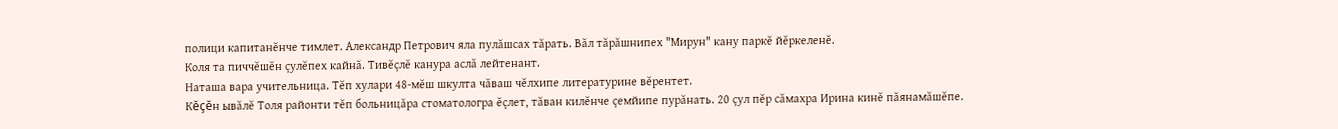полици капитанĕнче тимлет. Александр Петрович яла пулăшсах тăрать. Вăл тăрăшнипех "Мирун" кану паркĕ йĕркеленĕ.
Коля та пиччĕшĕн çулĕпех кайнă. Тивĕçлĕ канура аслă лейтенант.
Наташа вара учительница. Тĕп хулари 48-мĕш шкулта чăваш чĕлхипе литературине вĕрентет.
Кĕçĕн ывăлĕ Толя районти тĕп больницăра стоматологра ĕçлет, тăван килĕнче çемйипе пурăнать. 20 çул пĕр сăмахра Ирина кинĕ пăянамăшĕпе.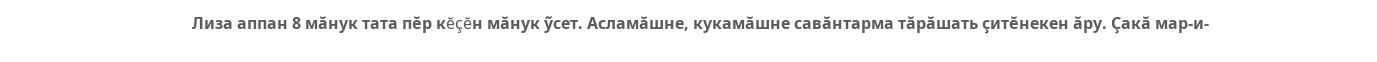Лиза аппан 8 мăнук тата пĕр кĕçĕн мăнук ỹсет. Асламăшне, кукамăшне савăнтарма тăрăшать çитĕнекен ăру. Çакă мар-и-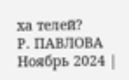ха телей?
Р. ПАВЛОВА
Ноябрь 2024 |